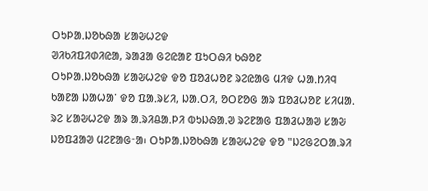ᱛᱩᱞᱟᱹᱡᱚᱠᱷᱟ ᱥᱟᱶᱦᱮᱫ
ᱣᱤᱠᱤᱯᱤᱰᱤᱭᱟ, ᱨᱟᱲᱟ ᱜᱮᱭᱟᱱ ᱯᱩᱛᱷᱤ ᱠᱷᱚᱱ
ᱛᱩᱞᱟᱹᱡᱚᱠᱷᱟ ᱥᱟᱶᱦᱮᱫ ᱫᱚ ᱯᱚᱲᱦᱚᱱ ᱨᱮᱭᱟᱜ ᱢᱤᱫ ᱦᱟᱹᱴᱤᱧ ᱠᱟᱱᱟ ᱡᱟᱦᱟᱸ ᱫᱚ ᱯᱟᱹᱨᱥᱤ, ᱡᱟᱹᱛᱤ, ᱚᱛᱱᱚᱜ ᱟᱨ ᱯᱚᱲᱦᱚᱱ ᱥᱤᱢᱟᱹ ᱨᱮ ᱥᱟᱶᱦᱮᱫ ᱟᱨ ᱟᱹᱨᱤᱪᱟᱹᱞᱤ ᱵᱩᱡᱷᱟᱹᱣ ᱨᱮᱱᱟᱜ ᱯᱟᱲᱦᱟᱣ ᱥᱟᱶ ᱡᱚᱯᱲᱟᱣ ᱢᱮᱱᱟᱜᱼᱟ᱾ ᱛᱩᱞᱟᱹᱡᱚᱠᱷᱟ ᱥᱟᱶᱦᱮᱫ ᱫᱚ "ᱡᱮᱜᱮᱛᱟᱹᱨᱤ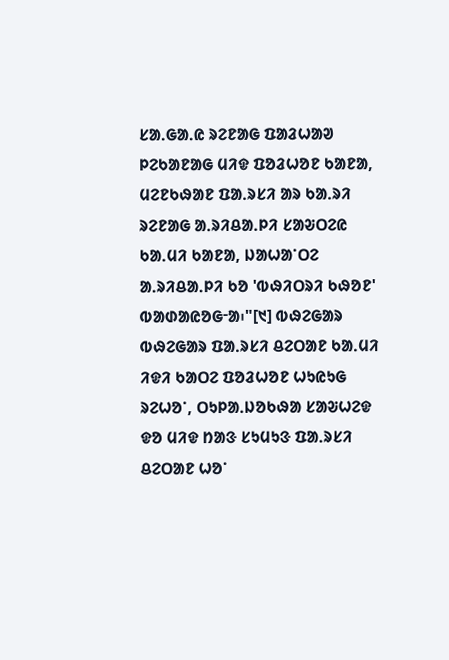ᱥᱟᱹᱜᱟᱹᱭ ᱨᱮᱱᱟᱜ ᱯᱟᱲᱦᱟᱣ ᱞᱮᱠᱟᱱᱟᱜ ᱢᱤᱫ ᱯᱚᱲᱦᱚᱱ ᱠᱟᱱᱟ, ᱢᱮᱱᱠᱷᱟᱱ ᱯᱟᱹᱨᱥᱤ ᱟᱨ ᱠᱟᱹᱨᱤ ᱨᱮᱱᱟᱜ ᱟᱹᱨᱤᱪᱟᱹᱞᱤ ᱥᱟᱶᱛᱮᱭ ᱠᱟᱹᱢᱤ ᱠᱟᱱᱟ, ᱡᱟᱦᱟᱸᱛᱮ ᱟᱹᱨᱤᱪᱟᱹᱞᱤ ᱠᱚ 'ᱵᱷᱤᱛᱨᱤ ᱠᱷᱚᱱ' ᱵᱟᱰᱟᱭᱚᱜᱼᱟ᱾"[᱑] ᱵᱷᱮᱜᱟᱨ ᱵᱷᱮᱜᱟᱨ ᱯᱟᱹᱨᱥᱤ ᱪᱮᱛᱟᱱ ᱠᱟᱹᱢᱤ ᱤᱫᱤ ᱠᱟᱛᱮ ᱯᱚᱲᱦᱚᱱ ᱦᱩᱭᱩᱜ ᱨᱮᱦᱚᱸ, ᱛᱩᱞᱟᱹᱡᱚᱠᱷᱟ ᱥᱟᱶᱦᱮᱫ ᱫᱚ ᱢᱤᱫ ᱴᱟᱝ ᱥᱩᱢᱩᱝ ᱯᱟᱹᱨᱥᱤ ᱪᱮᱛᱟᱱ ᱦᱚᱸ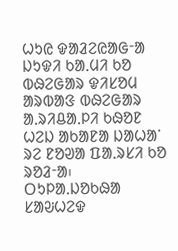ᱦᱩᱭ ᱫᱟᱲᱮᱭᱟᱜᱼᱟ ᱡᱩᱫᱤ ᱠᱟᱹᱢᱤ ᱠᱚ ᱵᱷᱮᱜᱟᱨ ᱫᱤᱥᱚᱢ ᱟᱨᱵᱟᱝ ᱵᱷᱮᱜᱟᱨ ᱟᱹᱨᱤᱪᱟᱹᱞᱤ ᱠᱷᱚᱱ ᱦᱮᱡ ᱟᱠᱟᱱᱟ ᱡᱟᱦᱟᱸ ᱨᱮ ᱱᱚᱣᱟ ᱯᱟᱹᱨᱥᱤ ᱠᱚ ᱨᱚᱲᱼᱟ᱾
ᱛᱩᱞᱟᱹᱡᱚᱠᱷᱟ ᱥᱟᱶᱦᱮᱫ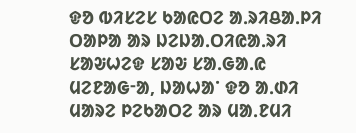ᱫᱚ ᱵᱤᱥᱮᱥ ᱠᱟᱭᱛᱮ ᱟᱹᱨᱤᱪᱟᱹᱞᱤ ᱛᱟᱞᱟ ᱟᱨ ᱡᱮᱡᱟᱹᱛᱤᱭᱟᱹᱨᱤ ᱥᱟᱶᱦᱮᱫ ᱥᱟᱶ ᱥᱟᱹᱜᱟᱹᱭ ᱢᱮᱱᱟᱜᱼᱟ, ᱡᱟᱦᱟᱸ ᱫᱚ ᱟᱹᱰᱤ ᱢᱟᱨᱮ ᱞᱮᱠᱟᱛᱮ ᱟᱨ ᱢᱟᱹᱱᱢᱤ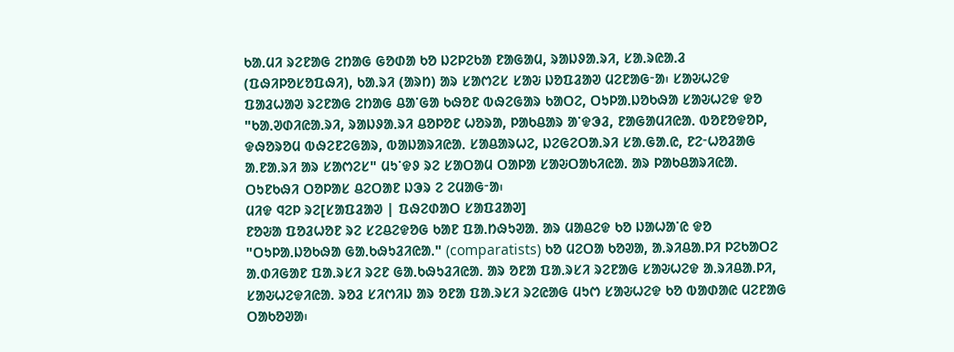ᱠᱟᱹᱢᱤ ᱨᱮᱱᱟᱜ ᱮᱴᱟᱜ ᱜᱚᱰᱟ ᱠᱚ ᱡᱮᱞᱮᱠᱟ ᱱᱟᱜᱟᱢ, ᱨᱟᱡᱽᱟᱹᱨᱤ, ᱥᱟᱹᱨᱭᱟᱹᱲ (ᱯᱷᱤᱞᱚᱥᱚᱯᱷᱤ), ᱠᱟᱹᱨᱤ (ᱟᱨᱴ) ᱟᱨ ᱥᱟᱬᱮᱥ ᱥᱟᱶ ᱡᱚᱯᱲᱟᱣ ᱢᱮᱱᱟᱜᱼᱟ᱾ ᱥᱟᱶᱦᱮᱫ ᱯᱟᱲᱦᱟᱣ ᱨᱮᱱᱟᱜ ᱮᱴᱟᱜ ᱪᱟᱸᱜᱟ ᱠᱷᱚᱱ ᱵᱷᱮᱜᱟᱨ ᱠᱟᱛᱮ, ᱛᱩᱞᱟᱹᱡᱚᱠᱷᱟ ᱥᱟᱶᱦᱮᱫ ᱫᱚ "ᱠᱟᱹᱣᱰᱤᱭᱟᱹᱨᱤ, ᱨᱟᱡᱽᱟᱹᱨᱤ ᱪᱚᱞᱚᱱ ᱦᱚᱨᱟ, ᱞᱟᱠᱪᱟᱨ ᱟᱸᱫᱳᱲ, ᱱᱟᱜᱟᱢᱤᱭᱟᱹ ᱵᱚᱱᱚᱫᱚᱞ, ᱫᱷᱚᱨᱚᱢ ᱵᱷᱮᱱᱮᱜᱟᱨ, ᱵᱟᱡᱟᱨᱤᱭᱟᱹ ᱥᱟᱪᱟᱨᱦᱮ, ᱡᱮᱜᱮᱛᱟᱹᱨᱤ ᱥᱟᱹᱜᱟᱹᱭ, ᱱᱮᱼᱦᱚᱲᱟᱜ ᱟᱹᱱᱟᱹᱨᱤ ᱟᱨ ᱥᱟᱬᱮᱥ" ᱢᱩᱸᱫᱽ ᱨᱮ ᱥᱟᱛᱟᱢ ᱛᱟᱞᱟ ᱥᱟᱶᱛᱟᱠᱤᱭᱟᱹ ᱟᱨ ᱞᱟᱠᱪᱟᱨᱤᱭᱟᱹ ᱛᱩᱱᱠᱷᱤ ᱛᱚᱞᱟᱥ ᱪᱮᱛᱟᱱ ᱡᱳᱨ ᱮ ᱮᱢᱟᱜᱼᱟ᱾
ᱢᱤᱫ ᱧᱮᱞ ᱨᱮ[ᱥᱟᱯᱲᱟᱣ | ᱯᱷᱮᱰᱟᱛ ᱥᱟᱯᱲᱟᱣ]
ᱱᱚᱶᱟ ᱯᱚᱲᱦᱚᱱ ᱨᱮ ᱥᱮᱪᱮᱫᱚᱜ ᱠᱟᱱ ᱯᱟᱹᱴᱷᱩᱣᱟᱹ ᱟᱨ ᱢᱟᱪᱮᱫ ᱠᱚ ᱡᱟᱦᱟᱸᱭ ᱫᱚ "ᱛᱩᱞᱟᱹᱡᱚᱠᱷᱟ ᱜᱟᱹᱠᱷᱩᱲᱤᱭᱟᱹ" (comparatists) ᱠᱚ ᱢᱮᱛᱟ ᱠᱚᱣᱟ, ᱟᱹᱨᱤᱪᱟᱹᱞᱤ ᱞᱮᱠᱟᱛᱮ ᱟᱹᱰᱤᱜᱟᱱ ᱯᱟᱹᱨᱥᱤ ᱨᱮᱱ ᱜᱟᱹᱠᱷᱩᱲᱤᱭᱟᱹ ᱟᱨ ᱚᱱᱟ ᱯᱟᱹᱨᱥᱤ ᱨᱮᱱᱟᱜ ᱥᱟᱶᱦᱮᱫ ᱟᱹᱨᱤᱪᱟᱹᱞᱤ, ᱥᱟᱶᱦᱮᱫᱤᱭᱟᱹ ᱨᱚᱲ ᱥᱤᱬᱤᱡ ᱟᱨ ᱚᱱᱟ ᱯᱟᱹᱨᱥᱤ ᱨᱮᱭᱟᱜ ᱢᱩᱬ ᱥᱟᱶᱦᱮᱫ ᱠᱚ ᱵᱟᱰᱟᱭ ᱢᱮᱱᱟᱜ ᱛᱟᱠᱚᱣᱟ᱾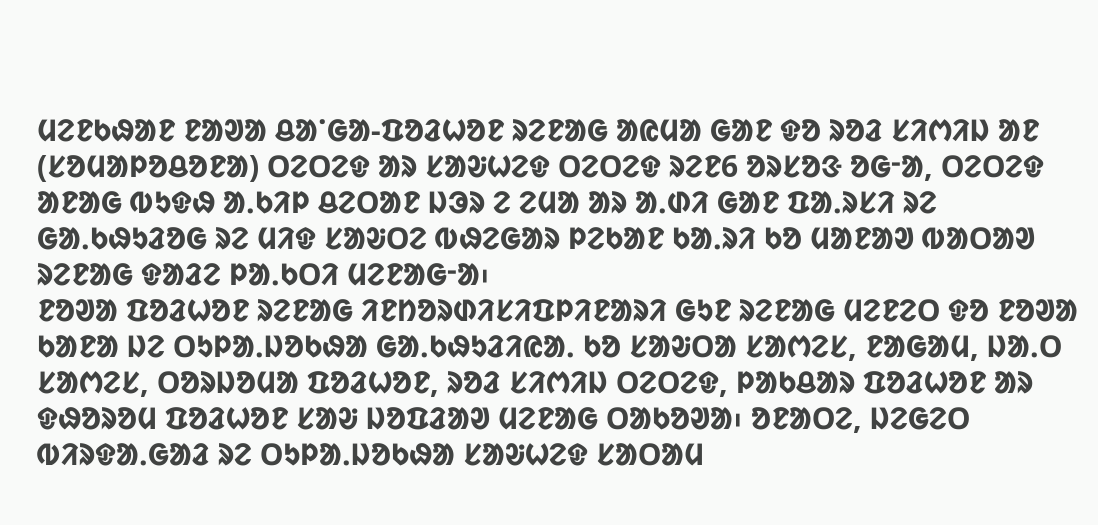ᱢᱮᱱᱠᱷᱟᱱ ᱱᱟᱣᱟ ᱪᱟᱸᱜᱟ-ᱯᱚᱲᱦᱚᱱ ᱨᱮᱱᱟᱜ ᱟᱭᱢᱟ ᱜᱟᱱ ᱫᱚ ᱨᱚᱲ ᱥᱤᱬᱤᱡ ᱟᱱ (ᱥᱚᱢᱟᱞᱚᱪᱚᱱᱟ) ᱛᱮᱛᱮᱫ ᱟᱨ ᱥᱟᱶᱦᱮᱫ ᱛᱮᱛᱮᱫ ᱨᱮᱱ6 ᱚᱨᱥᱚᱝ ᱚᱜᱼᱟ, ᱛᱮᱛᱮᱫ ᱟᱱᱟᱜ ᱵᱩᱫᱷ ᱟᱹᱠᱤᱞ ᱪᱮᱛᱟᱱ ᱡᱳᱨ ᱮ ᱮᱢᱟ ᱟᱨ ᱟᱹᱰᱤ ᱜᱟᱱ ᱯᱟᱹᱨᱥᱤ ᱨᱮ ᱜᱟᱹᱠᱷᱩᱲᱚᱜ ᱨᱮ ᱢᱤᱫ ᱥᱟᱶᱛᱮ ᱵᱷᱮᱜᱟᱨ ᱞᱮᱠᱟᱱ ᱠᱟᱹᱨᱤ ᱠᱚ ᱢᱟᱱᱟᱣ ᱵᱟᱛᱟᱣ ᱨᱮᱱᱟᱜ ᱫᱟᱲᱮ ᱞᱟᱹᱠᱛᱤ ᱢᱮᱱᱟᱜᱼᱟ᱾
ᱱᱚᱣᱟ ᱯᱚᱲᱦᱚᱱ ᱨᱮᱱᱟᱜ ᱤᱱᱴᱚᱨᱰᱤᱥᱤᱯᱞᱤᱱᱟᱨᱤ ᱜᱩᱱ ᱨᱮᱱᱟᱜ ᱢᱮᱱᱮᱛ ᱫᱚ ᱱᱚᱣᱟ ᱠᱟᱱᱟ ᱡᱮ ᱛᱩᱞᱟᱹᱡᱚᱠᱷᱟ ᱜᱟᱹᱠᱷᱩᱲᱤᱭᱟᱹ ᱠᱚ ᱥᱟᱶᱛᱟ ᱥᱟᱬᱮᱥ, ᱱᱟᱜᱟᱢ, ᱡᱟᱹᱛ ᱥᱟᱬᱮᱥ, ᱛᱚᱨᱡᱚᱢᱟ ᱯᱚᱲᱦᱚᱱ, ᱨᱚᱲ ᱥᱤᱬᱤᱡ ᱛᱮᱛᱮᱫ, ᱞᱟᱠᱪᱟᱨ ᱯᱚᱲᱦᱚᱱ ᱟᱨ ᱫᱷᱚᱨᱚᱢ ᱯᱚᱲᱦᱚᱱ ᱥᱟᱶ ᱡᱚᱯᱲᱟᱣ ᱢᱮᱱᱟᱜ ᱛᱟᱠᱚᱣᱟ᱾ ᱚᱱᱟᱛᱮ, ᱡᱮᱜᱮᱛ ᱵᱤᱨᱫᱟᱹᱜᱟᱲ ᱨᱮ ᱛᱩᱞᱟᱹᱡᱚᱠᱷᱟ ᱥᱟᱶᱦᱮᱫ ᱥᱟᱛᱟᱢ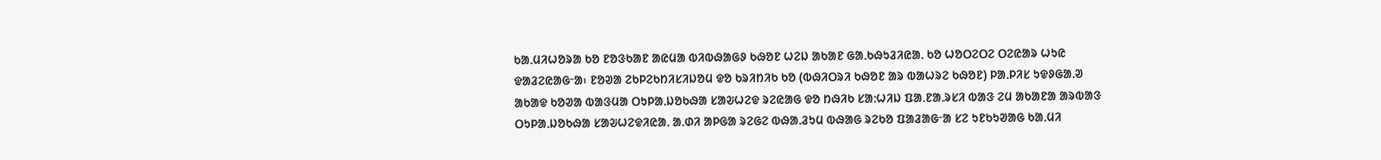ᱠᱟᱹᱢᱤᱦᱚᱨᱟ ᱠᱚ ᱱᱚᱝᱠᱟᱱ ᱟᱭᱢᱟ ᱵᱤᱵᱷᱟᱜᱽ ᱠᱷᱚᱱ ᱦᱮᱡ ᱟᱠᱟᱱ ᱜᱟᱹᱠᱷᱩᱲᱤᱭᱟᱹ ᱠᱚ ᱦᱚᱛᱮᱛᱮ ᱛᱮᱭᱟᱨ ᱦᱩᱭ ᱫᱟᱲᱮᱭᱟᱜᱼᱟ᱾ ᱱᱚᱣᱟ ᱮᱠᱞᱮᱠᱴᱤᱥᱤᱡᱚᱢ ᱫᱚ ᱠᱨᱤᱴᱤᱠ ᱠᱚ (ᱵᱷᱤᱛᱨᱤ ᱠᱷᱚᱱ ᱟᱨ ᱵᱟᱦᱨᱮ ᱠᱷᱚᱱ) ᱞᱟᱹᱞᱤᱥ ᱩᱫᱽᱜᱟᱹᱣ ᱟᱠᱟᱫ ᱠᱚᱣᱟ ᱵᱟᱝᱢᱟ ᱛᱩᱞᱟᱹᱡᱚᱠᱷᱟ ᱥᱟᱶᱦᱮᱫ ᱨᱮᱭᱟᱜ ᱫᱚ ᱴᱷᱤᱠ ᱥᱟᱺᱦᱤᱡ ᱯᱟᱹᱱᱟᱹᱨᱥᱤ ᱵᱟᱝ ᱮᱢ ᱟᱠᱟᱱᱟ ᱟᱨᱵᱟᱝ ᱛᱩᱞᱟᱹᱡᱚᱠᱷᱟ ᱥᱟᱶᱦᱮᱫᱤᱭᱟᱹ ᱟᱹᱰᱤ ᱟᱞᱜᱟ ᱨᱮᱜᱮ ᱵᱷᱟᱹᱲᱩᱢ ᱵᱷᱟᱜ ᱨᱮᱠᱚ ᱯᱟᱲᱟᱜᱼᱟ ᱥᱮ ᱩᱱᱠᱩᱣᱟᱜ ᱠᱟᱹᱢᱤ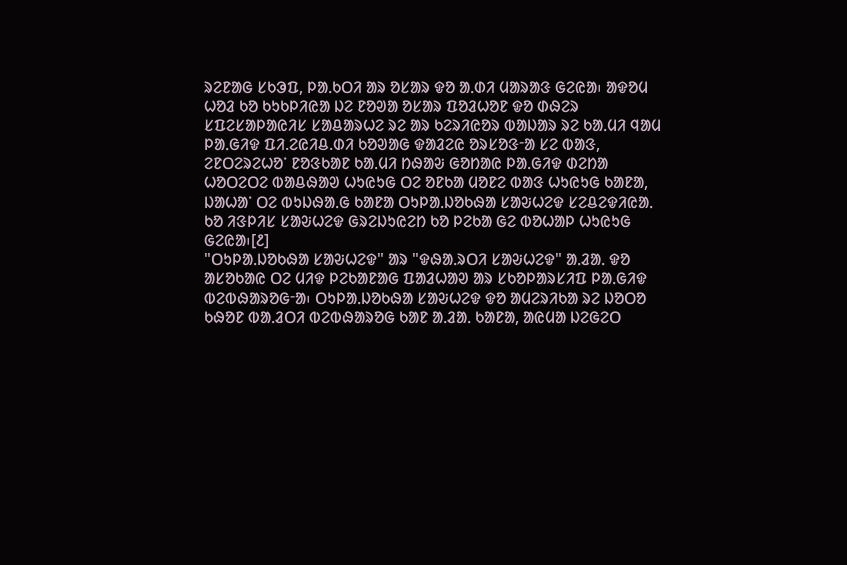ᱨᱮᱱᱟᱜ ᱥᱠᱳᱯ, ᱞᱟᱹᱠᱛᱤ ᱟᱨ ᱚᱥᱟᱨ ᱫᱚ ᱟᱹᱰᱤ ᱢᱟᱨᱟᱝ ᱜᱮᱭᱟ᱾ ᱟᱫᱚᱢ ᱦᱚᱲ ᱠᱚ ᱠᱩᱠᱞᱤᱭᱟ ᱡᱮ ᱱᱚᱣᱟ ᱚᱥᱟᱨ ᱯᱚᱲᱦᱚᱱ ᱫᱚ ᱰᱷᱮᱨ ᱥᱯᱮᱥᱟᱞᱟᱭᱤᱥ ᱥᱟᱪᱟᱨᱦᱮ ᱨᱮ ᱟᱨ ᱠᱮᱨᱤᱭᱚᱨ ᱵᱟᱡᱟᱨ ᱨᱮ ᱠᱟᱹᱢᱤ ᱧᱟᱢ ᱞᱟᱹᱜᱤᱫ ᱯᱤ.ᱮᱭᱤᱪ.ᱰᱤ ᱠᱚᱣᱟᱜ ᱫᱟᱲᱮᱭ ᱚᱨᱥᱚᱝᱼᱟ ᱥᱮ ᱵᱟᱝ, ᱮᱱᱛᱮᱨᱮᱦᱚᱸ ᱱᱚᱝᱠᱟᱱ ᱠᱟᱹᱢᱤ ᱴᱷᱟᱶ ᱜᱚᱴᱟᱭ ᱞᱟᱹᱜᱤᱫ ᱰᱮᱴᱟ ᱦᱚᱛᱮᱛᱮ ᱵᱟᱪᱷᱟᱣ ᱦᱩᱭᱩᱜ ᱛᱮ ᱚᱱᱠᱟ ᱢᱚᱱᱮ ᱵᱟᱝ ᱦᱩᱭᱩᱜ ᱠᱟᱱᱟ, ᱡᱟᱦᱟᱸ ᱛᱮ ᱵᱩᱡᱷᱟᱹᱜ ᱠᱟᱱᱟ ᱛᱩᱞᱟᱹᱡᱚᱠᱷᱟ ᱥᱟᱶᱦᱮᱫ ᱥᱮᱪᱮᱫᱤᱭᱟᱹ ᱠᱚ ᱤᱝᱞᱤᱥ ᱥᱟᱶᱦᱮᱫ ᱜᱨᱮᱡᱩᱭᱮᱴ ᱠᱚ ᱞᱮᱠᱟ ᱜᱮ ᱵᱚᱦᱟᱞ ᱦᱩᱭᱩᱜ ᱜᱮᱭᱟ᱾[᱒]
"ᱛᱩᱞᱟᱹᱡᱚᱠᱷᱟ ᱥᱟᱶᱦᱮᱫ" ᱟᱨ "ᱫᱷᱟᱹᱨᱛᱤ ᱥᱟᱶᱦᱮᱫ" ᱟᱹᱲᱟᱹ ᱫᱚ ᱟᱥᱚᱠᱟᱭ ᱛᱮ ᱢᱤᱫ ᱞᱮᱠᱟᱱᱟᱜ ᱯᱟᱲᱦᱟᱣ ᱟᱨ ᱥᱠᱚᱞᱟᱨᱥᱤᱯ ᱞᱟᱹᱜᱤᱫ ᱵᱮᱵᱷᱟᱨᱚᱜᱼᱟ᱾ ᱛᱩᱞᱟᱹᱡᱚᱠᱷᱟ ᱥᱟᱶᱦᱮᱫ ᱫᱚ ᱟᱢᱮᱨᱤᱠᱟ ᱨᱮ ᱡᱚᱛᱚ ᱠᱷᱚᱱ ᱵᱟᱹᱲᱛᱤ ᱵᱮᱵᱷᱟᱨᱚᱜ ᱠᱟᱱ ᱟᱹᱲᱟᱹ ᱠᱟᱱᱟ, ᱟᱭᱢᱟ ᱡᱮᱜᱮᱛ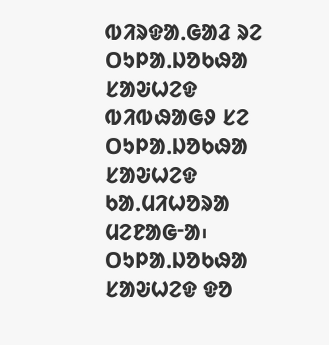ᱵᱤᱨᱫᱟᱹᱜᱟᱲ ᱨᱮ ᱛᱩᱞᱟᱹᱡᱚᱠᱷᱟ ᱥᱟᱶᱦᱮᱫ ᱵᱤᱵᱷᱟᱜᱽ ᱥᱮ ᱛᱩᱞᱟᱹᱡᱚᱠᱷᱟ ᱥᱟᱶᱦᱮᱫ ᱠᱟᱹᱢᱤᱦᱚᱨᱟ ᱢᱮᱱᱟᱜᱼᱟ᱾
ᱛᱩᱞᱟᱹᱡᱚᱠᱷᱟ ᱥᱟᱶᱦᱮᱫ ᱫᱚ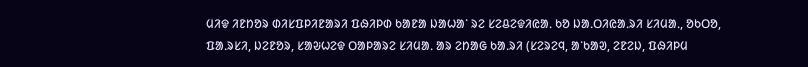ᱢᱤᱫ ᱤᱱᱴᱚᱨ ᱰᱤᱥᱯᱞᱤᱱᱟᱨᱤ ᱯᱷᱤᱞᱰ ᱠᱟᱱᱟ ᱡᱟᱦᱟᱸ ᱨᱮ ᱥᱮᱪᱮᱫᱤᱭᱟᱹ ᱠᱚ ᱡᱟᱹᱛᱤᱭᱟᱹᱨᱤ ᱥᱤᱢᱟᱹ, ᱚᱠᱛᱚ, ᱯᱟᱹᱨᱥᱤ, ᱡᱮᱱᱚᱨ, ᱥᱟᱶᱦᱮᱫ ᱛᱟᱞᱟᱨᱮ ᱥᱤᱢᱟᱹ ᱟᱨ ᱮᱴᱟᱜ ᱠᱟᱹᱨᱤ (ᱥᱮᱨᱮᱧ, ᱟᱸᱠᱟᱣ, ᱮᱱᱮᱡ, ᱯᱷᱤᱞᱢ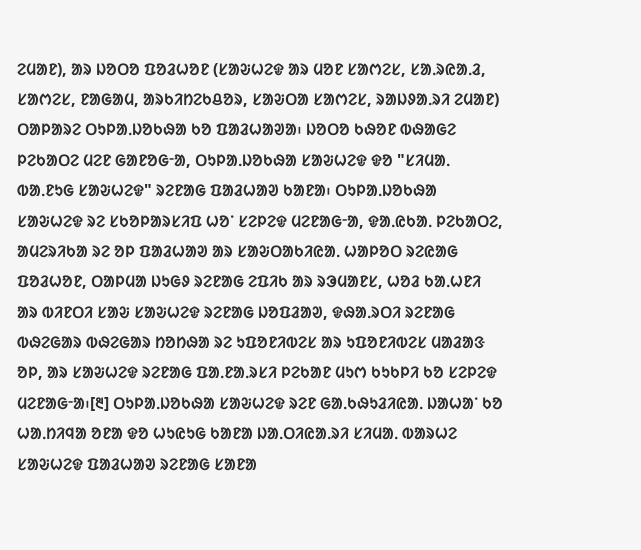ᱮᱢᱟᱱ), ᱟᱨ ᱡᱚᱛᱚ ᱯᱚᱲᱦᱚᱱ (ᱥᱟᱶᱦᱮᱫ ᱟᱨ ᱢᱚᱱ ᱥᱟᱬᱮᱥ, ᱥᱟᱹᱨᱭᱟᱹᱲ, ᱥᱟᱬᱮᱥ, ᱱᱟᱜᱟᱢ, ᱟᱨᱠᱤᱴᱮᱠᱪᱚᱨ, ᱥᱟᱶᱛᱟ ᱥᱟᱬᱮᱥ, ᱨᱟᱡᱽᱟᱹᱨᱤ ᱮᱢᱟᱱ) ᱛᱟᱞᱟᱨᱮ ᱛᱩᱞᱟᱹᱡᱚᱠᱷᱟ ᱠᱚ ᱯᱟᱲᱦᱟᱣᱟ᱾ ᱡᱚᱛᱚ ᱠᱷᱚᱱ ᱵᱷᱟᱜᱮ ᱞᱮᱠᱟᱛᱮ ᱢᱮᱱ ᱜᱟᱱᱚᱜᱼᱟ, ᱛᱩᱞᱟᱹᱡᱚᱠᱷᱟ ᱥᱟᱶᱦᱮᱫ ᱫᱚ "ᱥᱤᱢᱟᱹ ᱵᱟᱹᱱᱩᱜ ᱥᱟᱶᱦᱮᱫ" ᱨᱮᱱᱟᱜ ᱯᱟᱲᱦᱟᱣ ᱠᱟᱱᱟ᱾ ᱛᱩᱞᱟᱹᱡᱚᱠᱷᱟ ᱥᱟᱶᱦᱮᱫ ᱨᱮ ᱥᱠᱚᱞᱟᱨᱥᱤᱯ ᱦᱚᱸ ᱥᱮᱞᱮᱫ ᱢᱮᱱᱟᱜᱼᱟ, ᱫᱟᱹᱭᱠᱟᱹ ᱞᱮᱠᱟᱛᱮ, ᱟᱢᱮᱨᱤᱠᱟ ᱨᱮ ᱚᱞ ᱯᱟᱲᱦᱟᱣ ᱟᱨ ᱥᱟᱶᱛᱟᱠᱤᱭᱟᱹ ᱦᱟᱞᱚᱛ ᱨᱮᱭᱟᱜ ᱯᱚᱲᱦᱚᱱ, ᱛᱟᱞᱢᱟ ᱡᱩᱜᱽ ᱨᱮᱱᱟᱜ ᱮᱯᱤᱠ ᱟᱨ ᱨᱳᱢᱟᱱᱥ, ᱦᱚᱲ ᱠᱟᱹᱦᱱᱤ ᱟᱨ ᱵᱤᱱᱛᱤ ᱥᱟᱶ ᱥᱟᱶᱦᱮᱫ ᱨᱮᱱᱟᱜ ᱡᱚᱯᱲᱟᱣ, ᱫᱷᱟᱹᱨᱛᱤ ᱨᱮᱱᱟᱜ ᱵᱷᱮᱜᱟᱨ ᱵᱷᱮᱜᱟᱨ ᱴᱚᱴᱷᱟ ᱨᱮ ᱩᱯᱚᱱᱤᱵᱮᱥ ᱟᱨ ᱩᱯᱚᱱᱤᱵᱮᱥ ᱢᱟᱲᱟᱝ ᱚᱞ, ᱟᱨ ᱥᱟᱶᱦᱮᱫ ᱨᱮᱱᱟᱜ ᱯᱟᱹᱱᱟᱹᱨᱥᱤ ᱞᱮᱠᱟᱱ ᱢᱩᱬ ᱠᱩᱠᱞᱤ ᱠᱚ ᱥᱮᱞᱮᱫ ᱢᱮᱱᱟᱜᱼᱟ᱾[᱓] ᱛᱩᱞᱟᱹᱡᱚᱠᱷᱟ ᱥᱟᱶᱦᱮᱫ ᱨᱮᱱ ᱜᱟᱹᱠᱷᱩᱲᱤᱭᱟᱹ ᱡᱟᱦᱟᱸ ᱠᱚ ᱦᱟᱹᱴᱤᱧᱟ ᱚᱱᱟ ᱫᱚ ᱦᱩᱭᱩᱜ ᱠᱟᱱᱟ ᱡᱟᱹᱛᱤᱭᱟᱹᱨᱤ ᱥᱤᱢᱟᱹ ᱵᱟᱨᱦᱮ ᱥᱟᱶᱦᱮᱫ ᱯᱟᱲᱦᱟᱣ ᱨᱮᱱᱟᱜ ᱥᱟᱱᱟ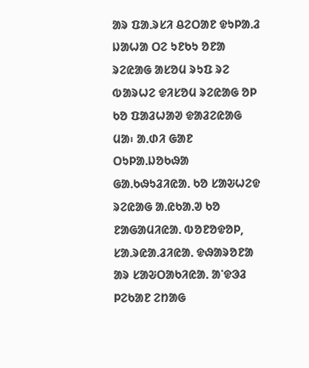ᱟᱨ ᱯᱟᱹᱨᱥᱤ ᱪᱮᱛᱟᱱ ᱫᱩᱞᱟᱹᱲ ᱡᱟᱦᱟ ᱛᱮ ᱩᱱᱠᱩ ᱚᱱᱟ ᱨᱮᱭᱟᱜ ᱟᱥᱚᱢ ᱨᱩᱯ ᱨᱮ ᱵᱟᱨᱦᱮ ᱫᱤᱥᱚᱢ ᱨᱮᱭᱟᱜ ᱚᱞ ᱠᱚ ᱯᱟᱲᱦᱟᱣ ᱫᱟᱲᱮᱭᱟᱜ ᱢᱟ᱾ ᱟᱹᱰᱤ ᱜᱟᱱ ᱛᱩᱞᱟᱹᱡᱚᱠᱷᱟ ᱜᱟᱹᱠᱷᱩᱲᱤᱭᱟᱹ ᱠᱚ ᱥᱟᱶᱦᱮᱫ ᱨᱮᱭᱟᱜ ᱟᱹᱭᱠᱟᱹᱣ ᱠᱚ ᱱᱟᱜᱟᱢᱤᱭᱟᱹ ᱵᱚᱱᱚᱫᱚᱞ, ᱥᱟᱹᱨᱭᱟᱹᱲᱤᱭᱟᱹ ᱫᱷᱟᱨᱚᱱᱟ ᱟᱨ ᱥᱟᱶᱛᱟᱠᱤᱭᱟᱹ ᱟᱸᱫᱳᱲ ᱞᱮᱠᱟᱱ ᱮᱴᱟᱜ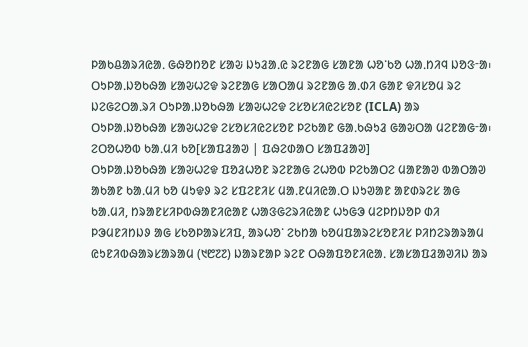ᱞᱟᱠᱪᱟᱨᱤᱭᱟᱹ ᱜᱷᱚᱴᱚᱱ ᱥᱟᱶ ᱡᱩᱲᱟᱹᱭ ᱨᱮᱱᱟᱜ ᱥᱟᱱᱟ ᱦᱚᱸᱠᱚ ᱦᱟᱹᱴᱤᱧ ᱡᱚᱝᱼᱟ᱾
ᱛᱩᱞᱟᱹᱡᱚᱠᱷᱟ ᱥᱟᱶᱦᱮᱫ ᱨᱮᱱᱟᱜ ᱥᱟᱛᱟᱢ ᱨᱮᱱᱟᱜ ᱟᱹᱰᱤ ᱜᱟᱱ ᱫᱤᱥᱚᱢ ᱨᱮ ᱡᱮᱜᱮᱛᱟᱹᱨᱤ ᱛᱩᱞᱟᱹᱡᱚᱠᱷᱟ ᱥᱟᱶᱦᱮᱫ ᱮᱥᱚᱥᱤᱭᱮᱥᱚᱱ (ICLA) ᱟᱨ ᱛᱩᱞᱟᱹᱡᱚᱠᱷᱟ ᱥᱟᱶᱦᱮᱫ ᱮᱥᱚᱥᱤᱭᱮᱥᱚᱱ ᱞᱮᱠᱟᱱ ᱜᱟᱹᱠᱷᱩᱲ ᱜᱟᱶᱛᱟ ᱢᱮᱱᱟᱜᱼᱟ᱾
ᱮᱛᱚᱦᱚᱵ ᱠᱟᱹᱢᱤ ᱠᱚ[ᱥᱟᱯᱲᱟᱣ | ᱯᱷᱮᱰᱟᱛ ᱥᱟᱯᱲᱟᱣ]
ᱛᱩᱞᱟᱹᱡᱚᱠᱷᱟ ᱥᱟᱶᱦᱮᱫ ᱯᱚᱲᱦᱚᱱ ᱨᱮᱱᱟᱜ ᱮᱦᱚᱵ ᱞᱮᱠᱟᱛᱮ ᱢᱟᱱᱟᱣ ᱵᱟᱛᱟᱣ ᱟᱠᱟᱱ ᱠᱟᱹᱢᱤ ᱠᱚ ᱢᱩᱫᱽ ᱨᱮ ᱥᱯᱮᱱᱤᱥ ᱢᱟᱹᱱᱢᱤᱭᱟᱹᱛ ᱡᱩᱣᱟᱱ ᱟᱱᱰᱨᱮᱥ ᱟᱜ ᱠᱟᱹᱢᱤ, ᱴᱨᱟᱱᱥᱤᱞᱵᱷᱟᱱᱤᱭᱟᱱ ᱦᱟᱝᱜᱮᱨᱤᱭᱟᱱ ᱦᱩᱜᱳ ᱢᱮᱞᱴᱡᱚᱞ ᱰᱤ ᱞᱳᱢᱱᱤᱴᱡᱽ ᱟᱜ ᱥᱠᱚᱞᱟᱨᱥᱤᱯ, ᱟᱨᱦᱚᱸ ᱮᱠᱴᱟ ᱠᱚᱢᱯᱟᱨᱮᱥᱚᱱᱤᱥ ᱞᱤᱴᱮᱨᱟᱨᱟᱢ ᱭᱩᱱᱤᱵᱷᱟᱨᱥᱟᱨᱟᱢ (᱑᱘᱗᱗) ᱡᱟᱨᱱᱟᱞ ᱨᱮᱱ ᱛᱷᱟᱯᱚᱱᱤᱭᱟᱹ ᱥᱟᱥᱟᱯᱲᱟᱣᱤᱡ ᱟᱨ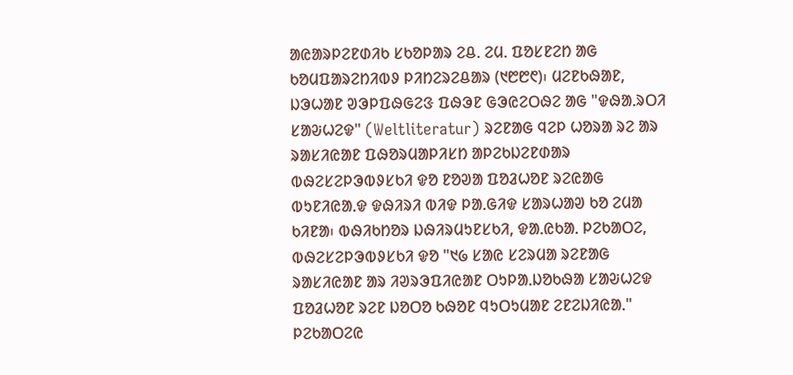ᱟᱭᱟᱨᱞᱮᱱᱰᱤᱠ ᱥᱠᱚᱞᱟᱨ ᱮᱪ. ᱮᱢ. ᱯᱚᱥᱱᱮᱴ ᱟᱜ ᱠᱚᱢᱯᱟᱨᱮᱴᱤᱵᱽ ᱞᱤᱴᱮᱨᱮᱪᱟᱨ (᱑᱘᱘᱖)᱾ ᱢᱮᱱᱠᱷᱟᱱ, ᱡᱳᱦᱟᱱ ᱣᱳᱞᱯᱷᱜᱮᱝ ᱯᱷᱳᱱ ᱜᱳᱭᱮᱛᱷᱮ ᱟᱜ "ᱫᱷᱟᱹᱨᱛᱤ ᱥᱟᱶᱦᱮᱫ" (Weltliteratur) ᱨᱮᱱᱟᱜ ᱧᱮᱞ ᱦᱚᱨᱟ ᱨᱮ ᱟᱨ ᱨᱟᱥᱤᱭᱟᱱ ᱯᱷᱚᱨᱢᱟᱞᱤᱥᱴ ᱟᱞᱮᱠᱡᱮᱱᱰᱟᱨ ᱵᱷᱮᱥᱮᱞᱳᱵᱽᱥᱠᱤ ᱫᱚ ᱱᱚᱣᱟ ᱯᱚᱲᱦᱚᱱ ᱨᱮᱭᱟᱜ ᱵᱩᱱᱤᱭᱟᱹᱫ ᱫᱷᱤᱨᱤ ᱵᱤᱫ ᱞᱟᱹᱜᱤᱫ ᱥᱟᱨᱦᱟᱣ ᱠᱚ ᱮᱢᱟ ᱠᱤᱱᱟ᱾ ᱵᱷᱤᱠᱴᱚᱨ ᱡᱷᱤᱨᱢᱩᱱᱥᱠᱤ, ᱫᱟᱹᱭᱠᱟᱹ ᱞᱮᱠᱟᱛᱮ, ᱵᱷᱮᱥᱮᱞᱳᱵᱽᱥᱠᱤ ᱫᱚ "᱑᱙ ᱥᱟᱭ ᱥᱮᱨᱢᱟ ᱨᱮᱱᱟᱜ ᱨᱟᱥᱤᱭᱟᱱ ᱟᱨ ᱤᱣᱨᱳᱯᱤᱭᱟᱱ ᱛᱩᱞᱟᱹᱡᱚᱠᱷᱟ ᱥᱟᱶᱦᱮᱫ ᱯᱚᱲᱦᱚᱱ ᱨᱮᱱ ᱡᱚᱛᱚ ᱠᱷᱚᱱ ᱧᱩᱛᱩᱢᱟᱱ ᱮᱱᱮᱡᱤᱭᱟᱹ" ᱞᱮᱠᱟᱛᱮᱭ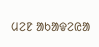ᱢᱮᱱ ᱟᱠᱟᱫᱮᱭᱟ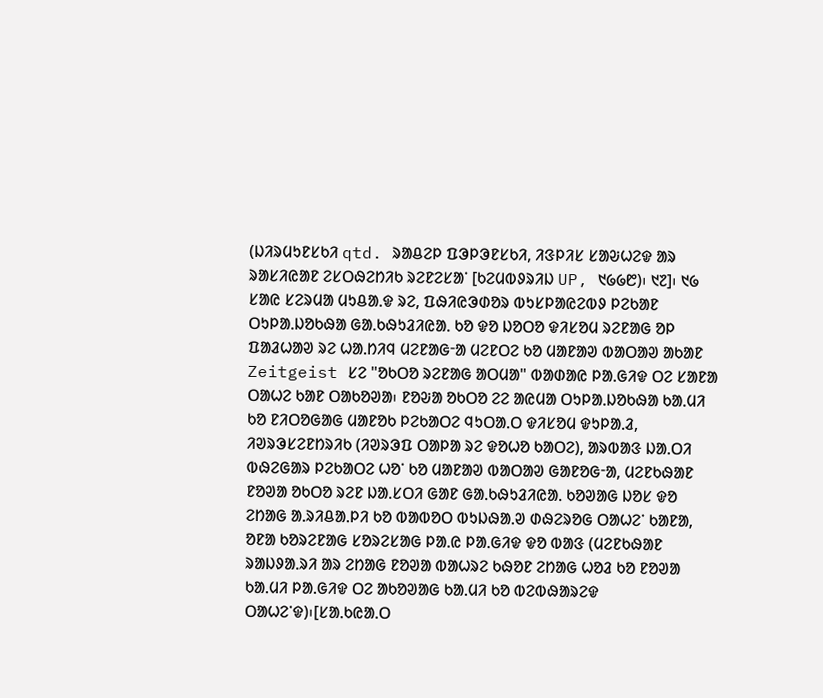(ᱡᱤᱨᱢᱩᱱᱥᱠᱤ qtd. ᱨᱟᱪᱮᱞ ᱯᱳᱞᱳᱱᱥᱠᱤ, ᱤᱝᱞᱤᱥ ᱥᱟᱶᱦᱮᱫ ᱟᱨ ᱨᱟᱥᱤᱭᱟᱱ ᱮᱥᱛᱷᱮᱴᱤᱠ ᱨᱮᱱᱮᱥᱟᱸ [ᱠᱮᱢᱵᱽᱨᱤᱡ UP, ᱑᱙᱙᱘)᱾ ᱑᱗]᱾ ᱑᱙ ᱥᱟᱭ ᱥᱮᱨᱢᱟ ᱢᱩᱪᱟᱹᱫ ᱨᱮ, ᱯᱷᱤᱭᱳᱰᱚᱨ ᱵᱩᱥᱞᱟᱭᱮᱵᱽ ᱞᱮᱠᱟᱱ ᱛᱩᱞᱟᱹᱡᱚᱠᱷᱟ ᱜᱟᱹᱠᱷᱩᱲᱤᱭᱟᱹ ᱠᱚ ᱫᱚ ᱡᱚᱛᱚ ᱫᱤᱥᱚᱢ ᱨᱮᱱᱟᱜ ᱚᱞ ᱯᱟᱲᱦᱟᱣ ᱨᱮ ᱦᱟᱹᱴᱤᱧ ᱢᱮᱱᱟᱜᱼᱟ ᱢᱮᱱᱛᱮ ᱠᱚ ᱢᱟᱱᱟᱣ ᱵᱟᱛᱟᱣ ᱟᱠᱟᱱ Zeitgeist ᱥᱮ "ᱚᱠᱛᱚ ᱨᱮᱱᱟᱜ ᱟᱛᱢᱟ" ᱵᱟᱰᱟᱭ ᱞᱟᱹᱜᱤᱫ ᱛᱮ ᱥᱟᱱᱟ ᱛᱟᱦᱮ ᱠᱟᱱ ᱛᱟᱠᱚᱣᱟ᱾ ᱱᱚᱶᱟ ᱚᱠᱛᱚ ᱮᱮ ᱟᱭᱢᱟ ᱛᱩᱞᱟᱹᱡᱚᱠᱷᱟ ᱠᱟᱹᱢᱤ ᱠᱚ ᱱᱤᱛᱚᱜᱟᱜ ᱢᱟᱱᱚᱠ ᱞᱮᱠᱟᱛᱮ ᱧᱩᱛᱟᱹᱛ ᱫᱤᱥᱚᱢ ᱫᱩᱞᱟᱹᱲ, ᱤᱣᱨᱳᱥᱮᱱᱴᱨᱤᱠ (ᱤᱣᱨᱳᱯ ᱛᱟᱞᱟ ᱨᱮ ᱫᱚᱦᱚ ᱠᱟᱛᱮ), ᱟᱨᱵᱟᱝ ᱡᱟᱹᱛᱤ ᱵᱷᱮᱜᱟᱨ ᱞᱮᱠᱟᱛᱮ ᱦᱚᱸ ᱠᱚ ᱢᱟᱱᱟᱣ ᱵᱟᱛᱟᱣ ᱜᱟᱱᱚᱜᱼᱟ, ᱢᱮᱱᱠᱷᱟᱱ ᱱᱚᱣᱟ ᱚᱠᱛᱚ ᱨᱮᱱ ᱡᱟᱹᱥᱛᱤ ᱜᱟᱱ ᱜᱟᱹᱠᱷᱩᱲᱤᱭᱟᱹ ᱠᱚᱣᱟᱜ ᱡᱚᱥ ᱫᱚ ᱮᱴᱟᱜ ᱟᱹᱨᱤᱪᱟᱹᱞᱤ ᱠᱚ ᱵᱟᱵᱚᱛ ᱵᱩᱡᱷᱟᱹᱣ ᱰᱷᱮᱨᱚᱜ ᱛᱟᱦᱮᱸ ᱠᱟᱱᱟ, ᱚᱱᱟ ᱠᱚᱨᱮᱱᱟᱜ ᱥᱚᱨᱮᱥᱟᱜ ᱞᱟᱹᱭ ᱞᱟᱹᱜᱤᱫ ᱫᱚ ᱵᱟᱝ (ᱢᱮᱱᱠᱷᱟᱱ ᱨᱟᱡᱽᱟᱹᱨᱤ ᱟᱨ ᱮᱴᱟᱜ ᱱᱚᱣᱟ ᱵᱟᱦᱨᱮ ᱠᱷᱚᱱ ᱮᱴᱟᱜ ᱦᱚᱲ ᱠᱚ ᱱᱚᱣᱟ ᱠᱟᱹᱢᱤ ᱞᱟᱹᱜᱤᱫ ᱛᱮ ᱟᱠᱚᱣᱟᱜ ᱠᱟᱹᱢᱤ ᱠᱚ ᱵᱮᱵᱷᱟᱨᱮᱫ ᱛᱟᱦᱮᱸᱫ)᱾[ᱥᱟᱹᱠᱭᱟᱹᱛ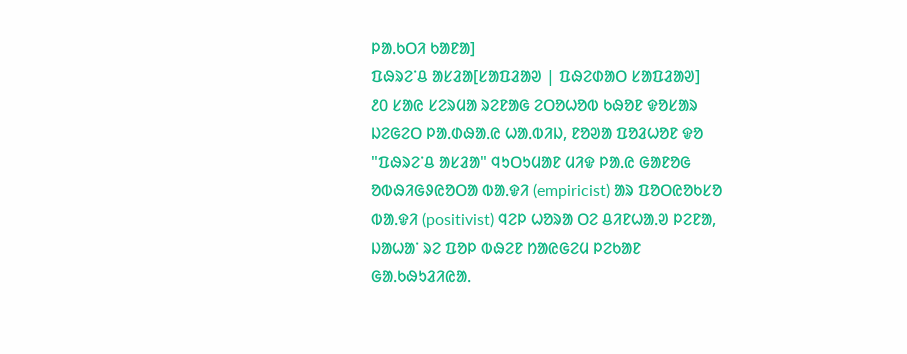ᱞᱟᱹᱠᱛᱤ ᱠᱟᱱᱟ]
ᱯᱷᱨᱮᱸᱪ ᱟᱥᱲᱟ[ᱥᱟᱯᱲᱟᱣ | ᱯᱷᱮᱰᱟᱛ ᱥᱟᱯᱲᱟᱣ]
᱒᱐ ᱥᱟᱭ ᱥᱮᱨᱢᱟ ᱨᱮᱱᱟᱜ ᱮᱛᱚᱦᱚᱵ ᱠᱷᱚᱱ ᱫᱚᱥᱟᱨ ᱡᱮᱜᱮᱛ ᱞᱟᱹᱰᱷᱟᱹᱭ ᱦᱟᱹᱵᱤᱡ, ᱱᱚᱣᱟ ᱯᱚᱲᱦᱚᱱ ᱫᱚ "ᱯᱷᱨᱮᱸᱪ ᱟᱥᱲᱟ" ᱧᱩᱛᱩᱢᱟᱱ ᱢᱤᱫ ᱞᱟᱹᱭ ᱜᱟᱱᱚᱜ ᱚᱵᱷᱤᱜᱽᱭᱚᱛᱟ ᱵᱟᱹᱫᱤ (empiricist) ᱟᱨ ᱯᱚᱛᱭᱚᱠᱥᱚ ᱵᱟᱹᱫᱤ (positivist) ᱧᱮᱞ ᱦᱚᱨᱟ ᱛᱮ ᱪᱤᱱᱦᱟᱹᱣ ᱞᱮᱱᱟ, ᱡᱟᱦᱟᱸ ᱨᱮ ᱯᱚᱞ ᱵᱷᱮᱱ ᱴᱟᱭᱜᱮᱢ ᱞᱮᱠᱟᱱ ᱜᱟᱹᱠᱷᱩᱲᱤᱭᱟᱹ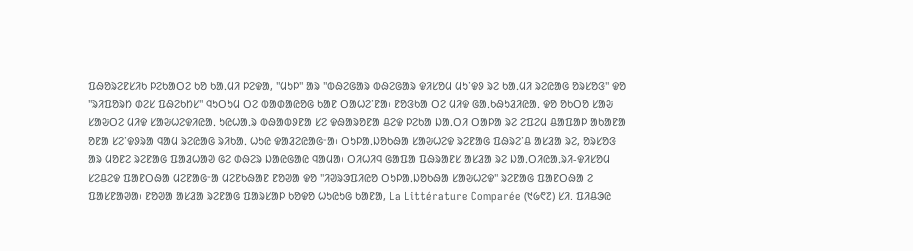ᱯᱷᱚᱨᱮᱱᱥᱤᱠ ᱞᱮᱠᱟᱛᱮ ᱠᱚ ᱠᱟᱹᱢᱤ ᱞᱮᱫᱟ, "ᱢᱩᱞ" ᱟᱨ "ᱵᱷᱮᱜᱟᱨ ᱵᱷᱮᱜᱟᱨ ᱫᱤᱥᱚᱢ ᱢᱩᱸᱫᱽ ᱨᱮ ᱠᱟᱹᱢᱤ ᱨᱮᱭᱟᱜ ᱚᱨᱥᱚᱝ" ᱫᱚ "ᱨᱤᱯᱚᱨᱴ ᱰᱮᱥ ᱯᱷᱮᱠᱴᱥ" ᱧᱩᱛᱩᱢ ᱛᱮ ᱵᱟᱰᱟᱭᱚᱜ ᱠᱟᱱ ᱛᱟᱦᱮᱸᱱᱟ᱾ ᱱᱚᱝᱠᱟ ᱛᱮ ᱢᱤᱫ ᱜᱟᱹᱠᱷᱩᱲᱤᱭᱟᱹ ᱫᱚ ᱚᱠᱛᱚ ᱥᱟᱶ ᱥᱟᱶᱛᱮ ᱢᱤᱫ ᱥᱟᱶᱦᱮᱫᱤᱭᱟᱹ ᱩᱭᱦᱟᱹᱨ ᱵᱷᱟᱵᱽᱱᱟ ᱥᱮ ᱫᱷᱟᱨᱚᱱᱟ ᱪᱮᱫ ᱞᱮᱠᱟ ᱡᱟᱹᱛᱤ ᱛᱟᱞᱟ ᱨᱮ ᱮᱯᱮᱢ ᱪᱟᱯᱟᱞ ᱟᱠᱟᱱᱟ ᱚᱱᱟ ᱥᱮᱸᱫᱽᱨᱟ ᱧᱟᱢ ᱨᱮᱭᱟᱜ ᱨᱤᱠᱟᱹ ᱦᱩᱭ ᱫᱟᱲᱮᱭᱟᱜᱼᱟ᱾ ᱛᱩᱞᱟᱹᱡᱚᱠᱷᱟ ᱥᱟᱶᱦᱮᱫ ᱨᱮᱱᱟᱜ ᱯᱷᱨᱮᱸᱪ ᱟᱥᱲᱟ ᱨᱮ, ᱚᱨᱥᱚᱝ ᱟᱨ ᱢᱚᱱᱮ ᱨᱮᱱᱟᱜ ᱯᱟᱲᱦᱟᱣ ᱜᱮ ᱰᱷᱮᱨ ᱡᱟᱭᱜᱟᱭ ᱧᱟᱢᱟ᱾ ᱛᱤᱦᱤᱧ ᱜᱟᱯᱟ ᱯᱷᱨᱟᱱᱥ ᱟᱥᱲᱟ ᱨᱮ ᱡᱟᱹᱛᱤᱭᱟᱹᱨᱤ-ᱫᱤᱥᱚᱢ ᱥᱮᱪᱮᱫ ᱯᱟᱱᱛᱷᱟ ᱢᱮᱱᱟᱜᱼᱟ ᱢᱮᱱᱠᱷᱟᱱ ᱱᱚᱣᱟ ᱫᱚ "ᱤᱣᱨᱳᱯᱤᱭᱚ ᱛᱩᱞᱟᱹᱡᱚᱠᱷᱟ ᱥᱟᱶᱦᱮᱫ" ᱨᱮᱱᱟᱜ ᱯᱟᱱᱛᱷᱟ ᱮ ᱯᱟᱥᱱᱟᱣᱟ᱾ ᱱᱚᱣᱟ ᱟᱥᱲᱟ ᱨᱮᱱᱟᱜ ᱯᱟᱨᱥᱟᱞ ᱠᱚᱫᱚ ᱦᱩᱭᱩᱜ ᱠᱟᱱᱟ, La Littérature Comparée (᱑᱙᱖᱗) ᱥᱤ. ᱯᱤᱪᱳᱭ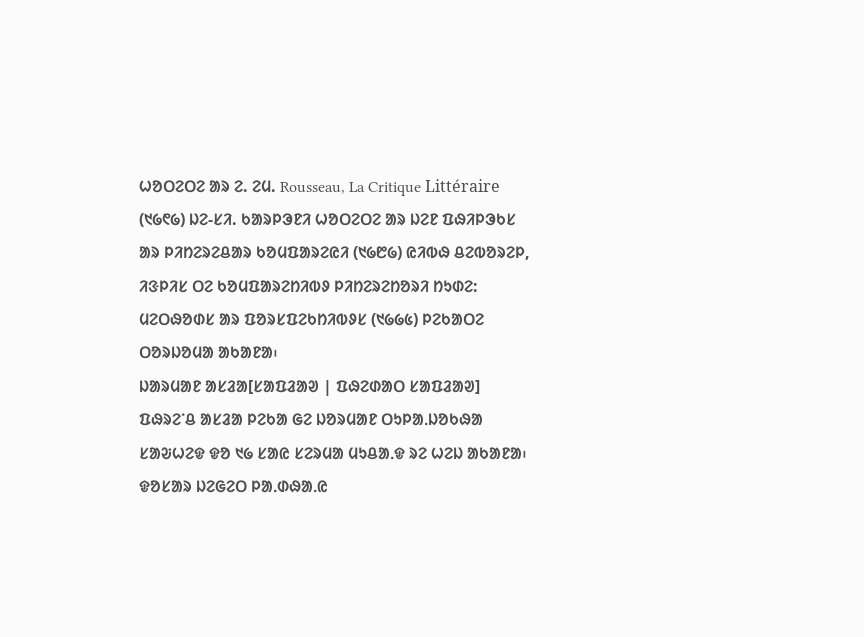ᱦᱚᱛᱮᱛᱮ ᱟᱨ ᱮ. ᱮᱢ. Rousseau, La Critique Littéraire (᱑᱙᱖᱙) ᱡᱮ-ᱥᱤ. ᱠᱟᱨᱞᱳᱱᱤ ᱦᱚᱛᱮᱛᱮ ᱟᱨ ᱡᱮᱱ ᱯᱷᱤᱞᱳᱠᱥ ᱟᱨ ᱞᱤᱴᱮᱨᱮᱪᱟᱨ ᱠᱚᱢᱯᱟᱨᱮᱭᱤ (᱑᱙᱘᱙) ᱭᱤᱵᱷ ᱪᱮᱵᱚᱨᱮᱞ, ᱤᱝᱞᱤᱥ ᱛᱮ ᱠᱚᱢᱯᱟᱨᱮᱴᱤᱵᱽ ᱞᱤᱴᱮᱨᱮᱴᱚᱨᱤ ᱴᱩᱰᱮ: ᱢᱮᱛᱷᱚᱰᱥ ᱟᱨ ᱯᱚᱨᱥᱯᱮᱠᱴᱤᱵᱽᱥ (᱑᱙᱙᱕) ᱞᱮᱠᱟᱛᱮ ᱛᱚᱨᱡᱚᱢᱟ ᱟᱠᱟᱱᱟ᱾
ᱡᱟᱨᱢᱟᱱ ᱟᱥᱲᱟ[ᱥᱟᱯᱲᱟᱣ | ᱯᱷᱮᱰᱟᱛ ᱥᱟᱯᱲᱟᱣ]
ᱯᱷᱨᱮᱸᱪ ᱟᱥᱲᱟ ᱞᱮᱠᱟ ᱜᱮ ᱡᱚᱨᱢᱟᱱ ᱛᱩᱞᱟᱹᱡᱚᱠᱷᱟ ᱥᱟᱶᱦᱮᱫ ᱫᱚ ᱑᱙ ᱥᱟᱭ ᱥᱮᱨᱢᱟ ᱢᱩᱪᱟᱹᱫ ᱨᱮ ᱦᱮᱡ ᱟᱠᱟᱱᱟ᱾ ᱫᱚᱥᱟᱨ ᱡᱮᱜᱮᱛ ᱞᱟᱹᱰᱷᱟᱹᱭ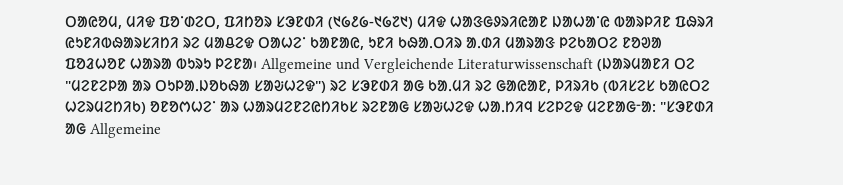ᱛᱟᱭᱚᱢ, ᱢᱤᱫ ᱯᱚᱸᱰᱮᱛ, ᱯᱤᱴᱚᱨ ᱥᱳᱱᱰᱤ (᱑᱙᱒᱙-᱑᱙᱗᱑) ᱢᱤᱫ ᱦᱟᱝᱜᱽᱨᱤᱭᱟᱱ ᱡᱟᱦᱟᱸᱭ ᱵᱟᱨᱞᱤᱱ ᱯᱷᱨᱤ ᱭᱩᱱᱤᱵᱷᱟᱨᱥᱤᱴᱤ ᱨᱮ ᱢᱟᱪᱮᱫ ᱛᱟᱦᱮᱸ ᱠᱟᱱᱟᱭ, ᱩᱱᱤ ᱠᱷᱟᱹᱛᱤᱨ ᱟᱹᱰᱤ ᱢᱟᱨᱟᱝ ᱞᱮᱠᱟᱛᱮ ᱱᱚᱣᱟ ᱯᱚᱲᱦᱚᱱ ᱦᱟᱨᱟ ᱵᱩᱨᱩ ᱞᱮᱱᱟ᱾ Allgemeine und Vergleichende Literaturwissenschaft (ᱡᱟᱨᱢᱟᱱᱤ ᱛᱮ "ᱢᱮᱱᱮᱞᱟ ᱟᱨ ᱛᱩᱞᱟᱹᱡᱚᱠᱷᱟ ᱥᱟᱶᱦᱮᱫ") ᱨᱮ ᱥᱳᱱᱰᱤ ᱟᱜ ᱠᱟᱹᱢᱤ ᱨᱮ ᱜᱟᱭᱟᱱ, ᱞᱤᱨᱤᱠ (ᱵᱤᱥᱮᱥ ᱠᱟᱭᱛᱮ ᱦᱮᱨᱢᱮᱴᱤᱠ) ᱚᱱᱚᱬᱦᱮᱸ ᱟᱨ ᱦᱟᱨᱢᱮᱱᱮᱭᱴᱤᱠᱥ ᱨᱮᱱᱟᱜ ᱥᱟᱶᱦᱮᱫ ᱦᱟᱹᱴᱤᱧ ᱥᱮᱞᱮᱫ ᱢᱮᱱᱟᱜᱼᱟ: "ᱥᱳᱱᱰᱤ ᱟᱜ Allgemeine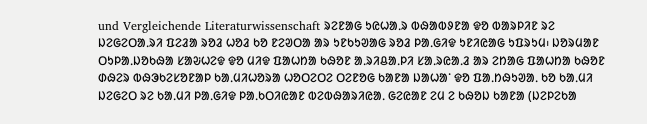und Vergleichende Literaturwissenschaft ᱨᱮᱱᱟᱜ ᱩᱭᱦᱟᱹᱨ ᱵᱷᱟᱵᱽᱱᱟ ᱫᱚ ᱵᱟᱨᱞᱤᱱ ᱨᱮ ᱡᱮᱜᱮᱛᱟᱹᱨᱤ ᱯᱮᱲᱟ ᱨᱚᱲ ᱦᱚᱲ ᱠᱚ ᱱᱮᱣᱛᱟ ᱟᱨ ᱩᱱᱠᱩᱣᱟᱜ ᱨᱚᱲ ᱞᱟᱹᱜᱤᱫ ᱩᱱᱤᱭᱟᱜ ᱩᱯᱨᱩᱢ᱾ ᱡᱚᱨᱢᱟᱱ ᱛᱩᱞᱟᱹᱡᱚᱠᱷᱟ ᱥᱟᱶᱦᱮᱫ ᱫᱚ ᱢᱤᱫ ᱯᱟᱦᱴᱟ ᱠᱷᱚᱱ ᱟᱹᱨᱤᱪᱟᱹᱞᱤ ᱥᱟᱹᱨᱭᱟᱹᱲ ᱟᱨ ᱮᱴᱟᱜ ᱯᱟᱦᱴᱟ ᱠᱷᱚᱱ ᱰᱷᱮᱨ ᱵᱷᱳᱠᱮᱥᱚᱱᱟᱞ ᱠᱟᱹᱢᱤᱦᱚᱨᱟ ᱦᱚᱛᱮᱛᱮ ᱛᱮᱱᱚᱜ ᱠᱟᱱᱟ ᱡᱟᱦᱟᱸ ᱫᱚ ᱯᱟᱹᱴᱷᱩᱣᱟᱹ ᱠᱚ ᱠᱟᱹᱢᱤ ᱡᱮᱜᱮᱛ ᱨᱮ ᱠᱟᱹᱢᱤ ᱞᱟᱹᱜᱤᱫ ᱞᱟᱹᱠᱛᱤᱭᱟᱱ ᱵᱮᱵᱷᱟᱨᱤᱭᱟᱹ ᱜᱮᱭᱟᱱ ᱮᱢ ᱮ ᱠᱷᱚᱡ ᱠᱟᱱᱟ (ᱡᱮᱞᱮᱠᱟ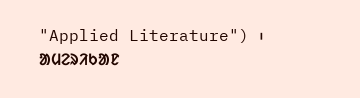"Applied Literature") ᱾
ᱟᱢᱮᱨᱤᱠᱟᱱ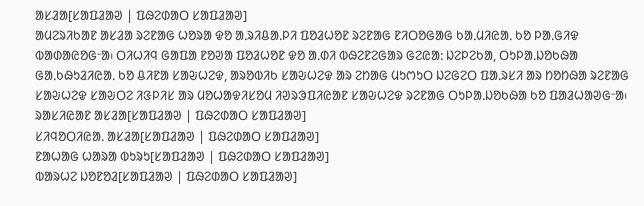ᱟᱥᱲᱟ[ᱥᱟᱯᱲᱟᱣ | ᱯᱷᱮᱰᱟᱛ ᱥᱟᱯᱲᱟᱣ]
ᱟᱢᱮᱨᱤᱠᱟᱱ ᱟᱥᱲᱟ ᱨᱮᱱᱟᱜ ᱦᱚᱨᱟ ᱫᱚ ᱟᱹᱨᱤᱪᱟᱹᱞᱤ ᱯᱚᱲᱦᱚᱱ ᱨᱮᱱᱟᱜ ᱱᱤᱛᱚᱜᱟᱜ ᱠᱟᱹᱢᱤᱭᱟᱹ ᱠᱚ ᱞᱟᱹᱜᱤᱫ ᱵᱟᱰᱟᱭᱚᱜᱼᱟ᱾ ᱛᱤᱦᱤᱧ ᱜᱟᱯᱟ ᱱᱚᱣᱟ ᱯᱚᱲᱦᱚᱱ ᱫᱚ ᱟᱹᱰᱤ ᱵᱷᱮᱱᱮᱜᱟᱨ ᱜᱮᱭᱟ: ᱡᱮᱞᱮᱠᱟ, ᱛᱩᱞᱟᱹᱡᱚᱠᱷᱟ ᱜᱟᱹᱠᱷᱩᱲᱤᱭᱟᱹ ᱠᱚ ᱪᱤᱱᱟ ᱥᱟᱶᱦᱮᱫ, ᱟᱨᱚᱵᱤᱠ ᱥᱟᱶᱦᱮᱫ ᱟᱨ ᱮᱴᱟᱜ ᱢᱩᱬᱩᱛ ᱡᱮᱜᱮᱛ ᱯᱟᱹᱨᱥᱤ ᱟᱨ ᱴᱚᱴᱷᱟ ᱨᱮᱱᱟᱜ ᱥᱟᱶᱦᱮᱫ ᱥᱟᱶᱛᱮ ᱤᱝᱞᱤᱥ ᱟᱨ ᱢᱚᱦᱟᱫᱤᱥᱚᱢ ᱤᱣᱨᱳᱯᱤᱭᱟᱱ ᱥᱟᱶᱦᱮᱫ ᱨᱮᱱᱟᱜ ᱛᱩᱞᱟᱹᱡᱚᱠᱷᱟ ᱠᱚ ᱯᱟᱲᱦᱟᱣᱜᱼᱟ᱾
ᱨᱟᱥᱤᱭᱟᱱ ᱟᱥᱲᱟ[ᱥᱟᱯᱲᱟᱣ | ᱯᱷᱮᱰᱟᱛ ᱥᱟᱯᱲᱟᱣ]
ᱥᱤᱧᱚᱛᱤᱭᱟᱹ ᱟᱥᱲᱟ[ᱥᱟᱯᱲᱟᱣ | ᱯᱷᱮᱰᱟᱛ ᱥᱟᱯᱲᱟᱣ]
ᱱᱟᱦᱟᱜ ᱦᱟᱨᱟ ᱵᱩᱨᱩ[ᱥᱟᱯᱲᱟᱣ | ᱯᱷᱮᱰᱟᱛ ᱥᱟᱯᱲᱟᱣ]
ᱵᱟᱨᱦᱮ ᱡᱚᱱᱚᱲ[ᱥᱟᱯᱲᱟᱣ | ᱯᱷᱮᱰᱟᱛ ᱥᱟᱯᱲᱟᱣ]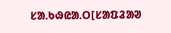ᱥᱟᱹᱠᱷᱭᱟᱹᱛ[ᱥᱟᱯᱲᱟᱣ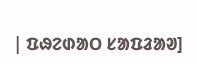| ᱯᱷᱮᱰᱟᱛ ᱥᱟᱯᱲᱟᱣ]